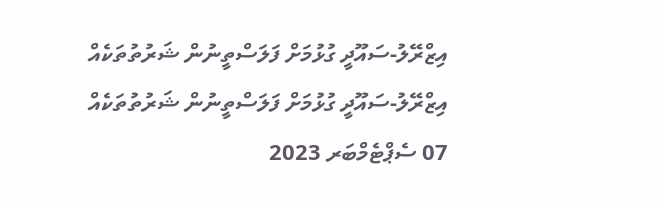އިޒްރޭލު-ސައޫދީ ގުޅުމަށް ފަލަސްތީނުން ޝަރުތުތަކެއް
އިޒްރޭލު-ސައޫދީ ގުޅުމަށް ފަލަސްތީނުން ޝަރުތުތަކެއް
07 ސެޕްޓެމްބަރ 2023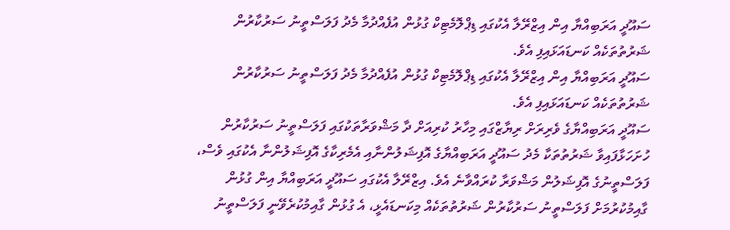ސައޫދީ އަރަބިއްޔާ އިން އިޒްރޭލާ އެކުގައި ޑިޕްލޮމެޓިކް ގުޅުން އުފެއްދުމާ މެދު ފަލަސްތީނު ސަރުކާރުން ޝަރުތުތަކެއް ކަނޑައަޅައިފި އެވެ.
ސައޫދީ އަރަބިއްޔާ އިން އިޒްރޭލާ އެކުގައި ޑިޕްލޮމެޓިކް ގުޅުން އުފެއްދުމާ މެދު ފަލަސްތީނު ސަރުކާރުން ޝަރުތުތަކެއް ކަނޑައަޅައިފި އެވެ.
ސައޫދީ އަރަބިއްޔާގެ ވެރިރަށް ރިޔާޒްގައި މިހާރު ކުރިއަށް ދާ މަޝްވަރާތަކުގައި ފަލަސްތީނު ސަރުކާރުން ހުށަހަޅާފައިވާ ޝަރުތުތަކާ މެދު ސައޫދީ އަރަބިއްޔާގެ އޮފިޝަލުންނާއި އެމެރިކާގެ އޮފިޝަލުންނާ އެކުގައި ވެސް، ފަލަސްތީނުގެ އޮފިޝަލުން މަޝްވަރާ ކުރައްވާނެ އެވެ. އިޒްރޭލާ އެކުގައި ސައޫދީ އަރަބިއްޔާ އިން ގުޅުން ގާއިމުކުރުމަށް ފަލަސްތީނު ސަރުކާރުން ޝަރުތުތަކެއް މިކަނޑައެޅީ، އެ ގުޅުން ގާއިމުކުރެވޭނީ ފަލަސްތީނު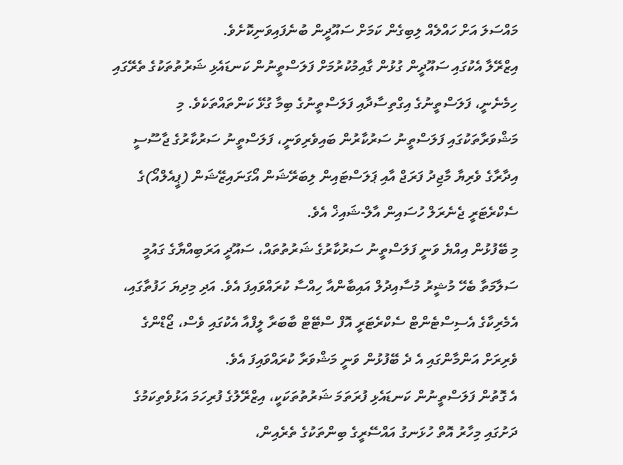މައްސަލަ އަށް ހައްލެއް ލިބިގެން ކަމަށް ސައޫދީން ބުނެފައިވަނިކޮށެވެ.
އިޒްރޭލާ އެކުގައި ސައޫދީން ގުޅުން ގާއިމުކުރުމަށް ފަލަސްތީނުން ކަނޑައެޅި ޝަރުތުތަކުގެ ތެރޭގައި ހިމެނެނީ، ފަލަސްތީނުގެ އިގްތިސާދާއި ފަލަސްތީނުގެ ބިމާ ގުޅޭ ކަންތައްތަކެވެ. މި މަޝްވަރާތަކުގައި ފަލަސްތީނު ސަރުކާރުން ބައިވެރިވަނީ، ފަލަސްތީނު ސަރުކާރުގެ ޖާސޫސީ އިދާރާގެ ވެރިޔާ މާޖިދު ފަރަޖް އާއި ޕަލަސްޓައިން ލިބަރޭޝަން އޯގަނައިޒޭޝަން (ޕީއެލްއޯ)ގެ ސެކްރެޓަރީ ޖެނެރަލް ހުސައިން އާލް-ޝައިޚް އެވެ.
މި ބޭފުޅުން އިއްޔެ ވަނީ ފަލަސްތީނު ސަރުކާރުގެ ޝަރުތުތައް، ސައޫދީ އަރަބިއްޔާގެ ގައުމީ ސަލާމަތާ ބެހޭ މުޝީރު މުސާއިދުލް އައިބާންއާ ހިއްސާ ކުރައްވައިފަ އެވެ. އަދި މިދިޔަ ހަފުތާގައި، އެމެރިކާގެ އެސިސްޓެންޓް ސެކްރެޓަރީ އޮފް ސްޓޭޓް ބާބަރާ ލީފްއާ އެކުގައި ވެސް، ޖޯޑްންގެ ވެރިރަށް އަންމާންގައި އެ ދެ ބޭފުޅުން ވަނީ މަޝްވަރާ ކުރައްވައިފަ އެވެ.
އެ ގޮތުން ފަލަސްތީނުން ކަނޑައެޅި ފުރަތަމަ ޝަރުތުތަކަކީ، އިޒްރޭލުގެ ފުރިހަމަ އަޅުވެތިކަމުގެ ދަށުގައި މިހާރު އޮތް ހުޅަނގު އައްސޭރީގެ ބިންތަކުގެ ތެރެއިން،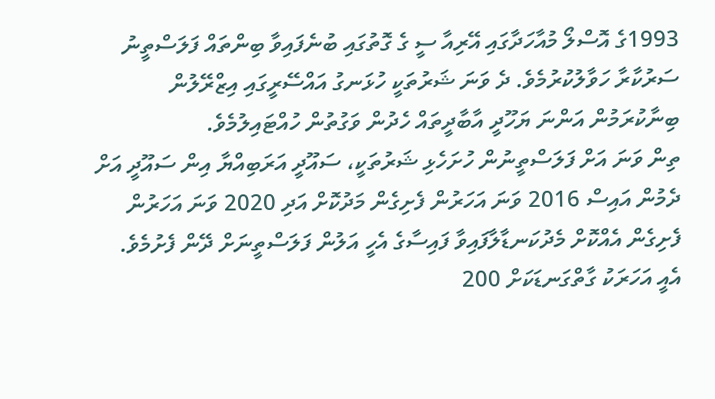1993ގެ އޮސްލޯ މުއާހަދާގައި އޭރިއާ ސީ ގެ ގޮތުގައި ބުނެފައިވާ ބިންތައް ފަލަސްތީނު ސަރުކާރާ ހަވާލުކުރުމެވެ. ދެ ވަނަ ޝަރުތަކީ ހުޅަނގު އައްސޭރީގައި އިޒްރޭލުން ބިނާކުރަމުން އަންނަ ޔަހޫދީ އާބާދީތައް ހެދުން ވަގުތުން ހުއްޓައިލުމެވެ.
ތިން ވަނަ އަށް ފަލަސްތީނުން ހުށަހެޅި ޝަރުތަކީ، ސައޫދީ އަރަބިއްޔާ އިން ސައޫދީ އަށް ދެމުން އައިސް 2016 ވަނަ އަހަރުން ފެށިގެން މަދުކޮށް އަދި 2020 ވަނަ އަހަރުން ފެށިގެން އެއްކޮށް މެދުކަނޑާލާފައިވާ ފައިސާގެ އެހީ އަލުން ފަލަސްތީނަށް ދޭން ފެށުމެވެ. އެއީ އަހަރަކު ގާތްގަނޑަކަށް 200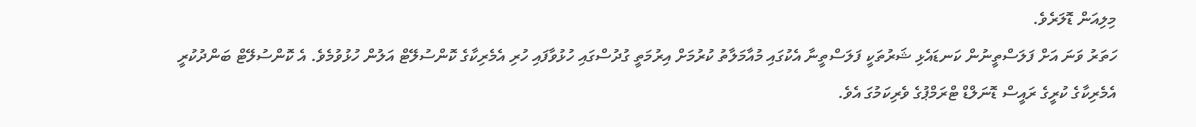މިލިއަން ޑޮލަރެވެ.
ހަތަރު ވަނަ އަށް ފަލަސްތީނުން ކަނޑައެޅި ޝަރުތަކީ ފަލަސްތީނާ އެކުގައި މުއާމަލާތު ކުރުމަށް އިރުމަތީ ގުދުސްގައި ހުޅުވާފައި ހުރި އެމެރިކާގެ ކޮންސުލޭޓް އަލުން ހުޅުވުމެވެ. އެ ކޮންސުލޭޓް ބަންދުކުރީ އެމެރިކާގެ ކުރީގެ ރައީސް ޑޮނަލްޑް ޓްރަމްޕުގެ ވެރިކަމުގަ އެވެ.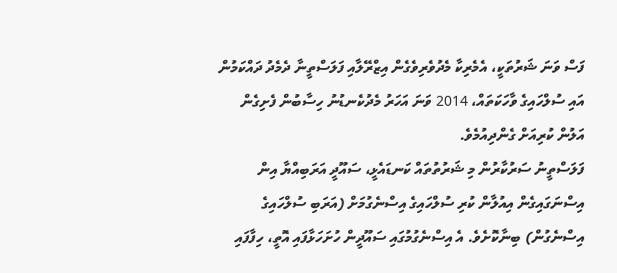ފަސް ވަނަ ޝަރުތަކީ، އެމެރިކާ މެދުވެރިވެގެން އިޒްރޭލާއި ފަލަސްތީނާ ދެމެދު ދައްކަމުން އައި ސުލްހައިގެ ވާހަކަތައް، 2014 ވަނަ އަހަރު މެދުކެނޑުނު ހިސާބުން ފެށިގެން އަލުން ކުރިއަށް ގެންދިއުމެވެ.
ފަލަސްތީނު ސަރުކާރުން މި ޝަރުތުތައް ކަނޑައެޅީ، ސައޫދީ އަރަބިއްޔާ އިން އިސްނަގައިގެން އިއުލާން ކުރި ސުލްހައިގެ އިސްނެގުމަށް (އަރަބި ސުލްހައިގެ އިސްނެގުން) ބިނާކޮށެވެ. އެ އިސްނެގުމުގައި ސައޫދީން ހުށަހަޅާފައި އޮތީ، ހިފާފައި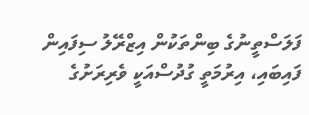ފަލަސްތީނުގެ ބިންތަކުން އިޒްރޭލު ސިފައިން ފައިބައި، އިރުމަތީ ގުދުސްއަކީ ވެރިރަށުގެ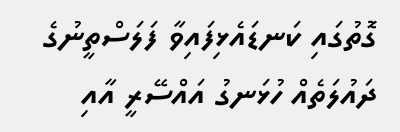ގޮތުގައި ކަނޑައެޅިފައިވާ ފަލަސްތީނުގެ ދައުލަތެއް ހުޅަނގު އައްސޭރީ އާއި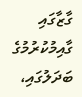ގާޒާގައި ގާއިމުކުރުމުގެ ބަދަލުގައި،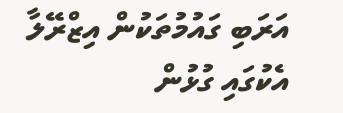އަރަބި ގައުމުތަކުން އިޒްރޭލާ އެކުގައި ގުޅުން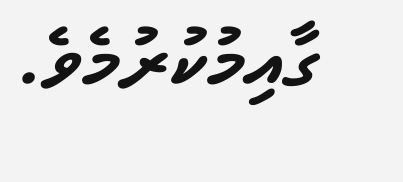ގާއިމުކުރުމެވެ.